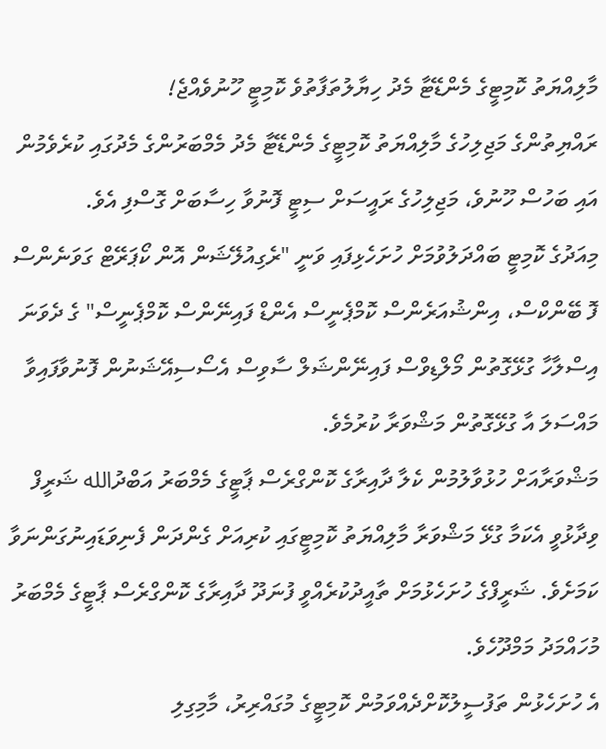މާލިއްޔަތު ކޮމިޓީގެ މެންޑޭޓާ މެދު ހިޔާލުތަފާތުވެ ކޮމިޓީ ހޫނުވެއްޖެ!
ރައްޔިތުންގެ މަޖިލިހުގެ މާލިއްޔަތު ކޮމިޓީގެ މެންޑޭޓާ މެދު މެމްބަރުންގެ މެދުގައި ކުރެވެމުން އައި ބަހުސް ހޫނުވެ، މަޖިލިހުގެ ރައީސަށް ސިޓީ ފޮނުވާ ހިސާބަށް ގޮސްފި އެވެ.
މިއަދުގެ ކޮމިޓީ ބައްދަލުވުމަށް ހުށަހެޅިފައި ވަނީ "ރެގިއުލޭޝަން އޮން ކޯޕަރޭޓް ގަވަނެންސް ފޮ ބޭންކްސް، އިންޝުއަރެންސް ކޮމްޕެނީސް އެންޑް ފައިނޭންސް ކޮމްޕެނީސް" ގެ ދެވަނަ އިސްލާހާ ގުޅޭގޮތުން މޯލްޑިވްސް ފައިނޭންޝަލް ސާވިސް އެސޯސިއޭޝަނުން ފޮނުވާފައިވާ މައްސަލަ އާ ގުޅޭގޮތުން މަޝްވަރާ ކުރުމެވެ.
މަޝްވަރާއަށް ހުޅުވާލުމުން ކެލާ ދާއިރާގެ ކޮންގްރެސް ޕާޓީގެ މެމްބަރު އަބްދުالله ޝަރީފް ވިދާޅުވީ އެކަމާ ގުޅޭ މަޝްވަރާ މާލިއްޔަތު ކޮމިޓީގައި ކުރިއަށް ގެންދަން ފެނިވަޑައިނުގަންނަވާ ކަމަށެވެ. ޝަރީފްގެ ހުށަހެޅުމަށް ތާއީދުކުރެއްވީ ފުނަދޫ ދާއިރާގެ ކޮންގްރެސް ޕާޓީގެ މެމްބަރު މުހައްމަދު މަމްދޫހެވެ.
އެ ހުށަހެޅުން ތަފުސީލުކޮށްދެއްވަމުން ކޮމިޓީގެ މުގައްރިރު، މާމިގިލި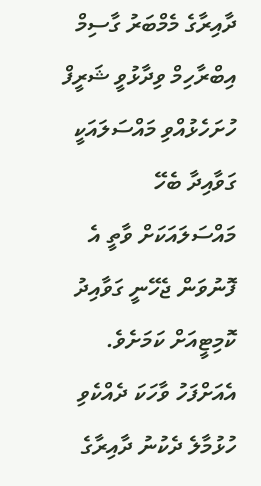ދާއިރާގެ މެމްބަރު ގާސިމް އިބްރާހިމް ވިދާޅުވީ ޝަރީފް ހުށަހެޅުއްވި މައްސަލައަކީ ގަވާއިދާ ބެހޭ މައްސަލައަކަށް ވާތީ އެ ފޮނުވަން ޖެހޭނީ ގަވާއިދު ކޮމިޓީއަށް ކަމަށެވެ.
އެއަށްފަހު ވާހަކަ ދެއްކެވި ހުޅުމާލެ ދެކުނު ދާއިރާގެ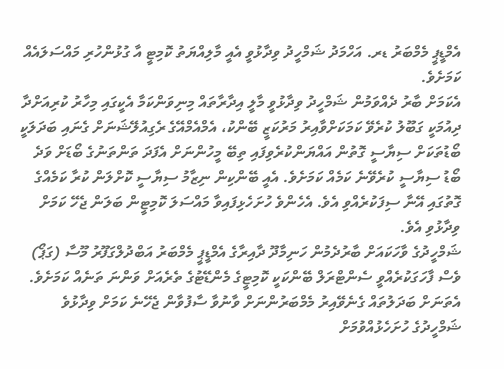އެމްޑީޕީ މެމްބަރު ޑރ. އަހްމަދު ޝަމްހީދު ވިދާޅުވީ އެއީ މާލިއްޔަތު ކޮމިޓީ އާ ގުޅުންހުރި މައްސަލައެއް ކަމަށެވެ.
އެކަމަށް ބާރު ދެއްވަމުން ޝަމްހީދު ވިދާޅުވީ މާލީ އިދާރާތައް މިނިވަންކަމާ އެކީގައި މިހާރު ކުރިއަށްދާ ދިއުމަކީ ގަބޫލު ކުރެވޭ ކަމަކަށްވާއިރު މަރުކަޒީ ބޭންކު، އެމްއެމްއޭގެ ރެގިއުލޭޝަނަށް ގެނައި ބަދަލަކީ ބޯޑުތަކަށް ސިޔާސީ ގޮތުން އައްޔަންކުރެވިފައި ތިބޭ މީހުންނަށް އެފަދަ ތަންތަނުގެ ބޯޑަށް ވަދެ ބޯޑު ސިޔާސީ ކުރެވޭނެ ކަމެއް ކަމަށެވެ. އެއީ ބޭންކިން ނިޒާމު ސިޔާސީ ކޮށްލަން ކުރާ ކަމެއްގެ ގޮތުގައި އޭނާ ސިފަކުރެއްވި އެވެ. އެހެންވެ ހުށަހެޅިފައިވާ މައްސަލަ ކޮމިޓީން ބަލަން ޖެހޭ ކަމަށް ވިދާޅުވި އެވެ.
ޝަމްހީދުގެ ވާހަކައަށް ބާރުދެމުން ހަނިމާދޫ ދާއިރާގެ އެމްޑީޕީ މެމްބަރު އަބްދުލްގަފޫރު މޫސާ (ގަޕޯ) ވެސް ފާހަގަކުރެއްވީ ސެންޓްރަލް ބޭންކަކީ ކޮމިޓީގެ މެންޑޭޓުގެ ތެރެއަށް ވަންނަ ތަނެއް ކަމަށެވެ. އެތަނަށް ބަދަލުތައް ގެނެވޭއިރު މެމްބަރުންނަށް ވާނުވާ ސާފުވާން ޖެހޭނެ ކަމަށް ވިދާޅުވެ ޝަމްހީދުގެ ހުށަހެޅުއްވުމަށް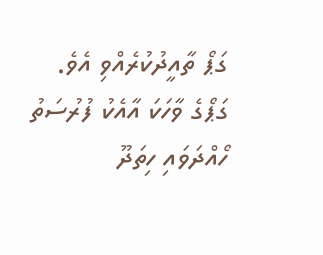ގަޕޯ ތާއީދުކުރެއްވި އެވެ.
ގަޕޯގެ ވާހަކަ އާއެކު ފުރުސަތު ހޯއްދަވައި ހިތަދޫ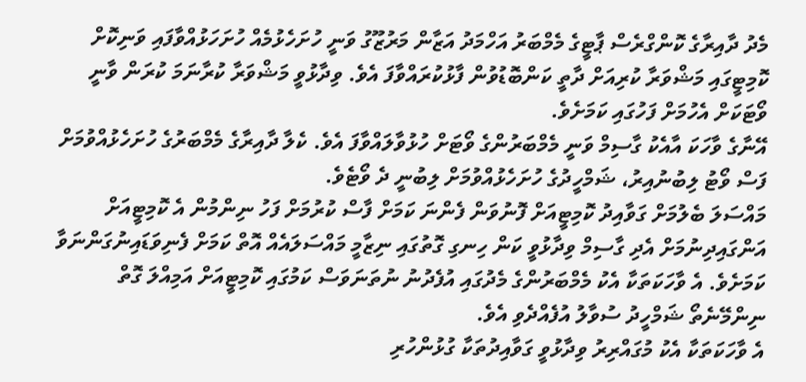މެދު ދާއިރާގެ ކޮންގްރެސް ޕާޓީގެ މެމްބަރު އަހްމަދު އަޒާން މަރުޒޫގު ވަނީ ހުށަހެޅުމެއް ހުށަހަޅުއްވާފައި ވަނިކޮށް ކޮމިޓީގައި މަޝްވަރާ ކުރިއަށް ދާތީ ކަންބޮޑުވުން ފާޅުކުރައްވާފަ އެވެ. ވިދާޅުވީ މަޝްވަރާ ކުރާނަމަ ކުރަން ވާނީ ވޯޓަކަށް އެހުމަށް ފަހުގައި ކަމަށެވެ.
އޭނާގެ ވާހަކަ އާއެކު ގާސިމް ވަނީ މެމްބަރުންގެ ވޯޓަށް ހުޅުވާލައްވާފަ އެވެ. ކެލާ ދާއިރާގެ މެމްބަރުގެ ހުށަހެޅުއްވުމަށް ފަސް ވޯޓު ލިބުނުއިރު، ޝަމްހީދުގެ ހުށަހެޅުއްވުމަށް ލިބުނީ ދެ ވޯޓެވެ.
މައްސަލަ ބެލުމަށް ގަވާއިދު ކޮމިޓީއަށް ފޮނުވަން ފެންނަ ކަމަށް ފާސް ކުރުމަށް ފަހު ނިންމުން އެ ކޮމިޓީއަށް އަންގައިދިނުމަށް އެދި ގާސިމް ވިދާޅުވީ ކަން ހިނގި ގޮތުގައި ނިޒާމީ މައްސަލައެއް އޮތް ކަމަށް ފެނިވަޑައިނުގަންނަވާ ކަމަށެވެ. އެ ވާހަކަތަކާ އެކު މެމްބަރުންގެ މެދުގައި އުފެދުނު ނުތަނަވަސް ކަމުގައި ކޮމިޓީއަށް އަމިއްލަ ގޮތް ނިންމޭނެތޯ ޝަމްހީދު ސުވާލު އުފެއްދެވި އެވެ.
އެ ވާހަކަތަކާ އެކު މުގައްރިރު ވިދާޅުވީ ގަވާއިދުތަކާ ގުޅުންހުރި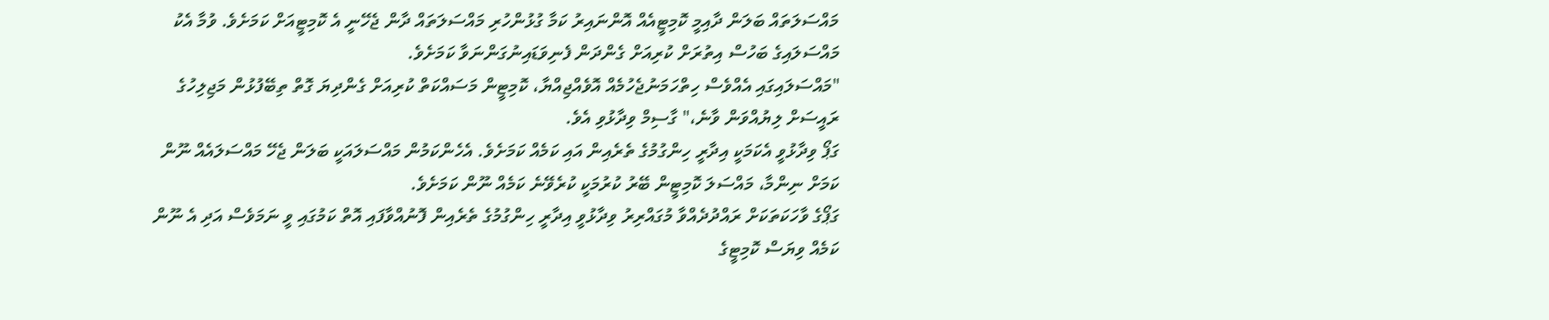މައްސަލަތައް ބަލަން ދާއިމީ ކޮމިޓީއެއް އޮންނައިރު ކަމާ ގުޅުންހުރި މައްސަލަތައް ދާން ޖެހޭނީ އެ ކޮމިޓީއަށް ކަމަށެވެ. ވުމާ އެކު މައްސަލައިގެ ބަހުސް އިތުރަށް ކުރިއަށް ގެންދަން ފެނިވަޑައިނުގަންނަވާ ކަމަށެވެ.
"މައްސަލައިގައި އެއްވެސް ހިތްހަމަނުޖެހުމެއް އޮވެއްޖިއްޔާ، ކޮމިޓީން މަސައްކަތް ކުރިއަށް ގެންދިޔަ ގޮތް ތިބޭފުޅުން މަޖިލިހުގެ ރައީސަށް ލިޔުއްވަން ވާނެ،" ގާސިމް ވިދާޅުވި އެވެ.
ގަޕޯ ވިދާޅުވީ އެކަމަކީ އިދާރީ ހިންގުމުގެ ތެރެއިން އައި ކަމެއް ކަމަށެވެ. އެހެންކަމުން މައްސަލައަކީ ބަލަން ޖެހޭ މައްސަލައެއް ނޫން ކަމަށް ނިންމާ، މައްސަލަ ކޮމިޓީން ބޭރު ކުރުމަކީ ކުރެވޭނެ ކަމެއް ނޫން ކަމަށެވެ.
ގަޕޯގެ ވާހަކަތަކަށް ރައްދުދެއްވާ މުގައްރިރު ވިދާޅުވީ އިދާރީ ހިންގުމުގެ ތެރެއިން ފޮނުއްވާފައި އޮތް ކަމުގައި ވީ ނަމަވެސް އަދި އެ ނޫން ކަމެއް ވިޔަސް ކޮމިޓީގެ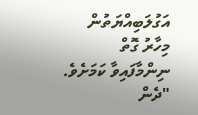އަގުލަބިއްޔަތުން މިހާރު ގޮތް ނިންމާފައިވާ ކަމަށެވެ.
"ދެން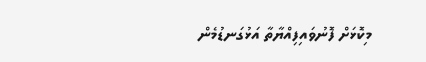މިކޮޅަށް ފޮނުވައިފިއްޔާތާ އަޅުގަނޑުމެން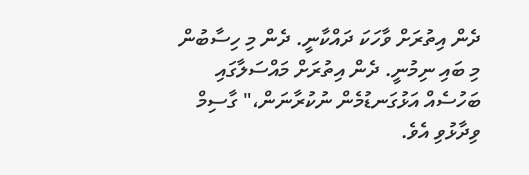ދެން އިތުރަށް ވާހަކަ ދައްކާނީ. ދެން މި ހިސާބުން މި ބައި ނިމުނީ. ދެން އިތުރަށް މައްސަލާގައި ބަހުސެއް އަޅުގަނޑުމެން ނުކުރާނަން،" ގާސިމް ވިދާޅުވި އެވެ.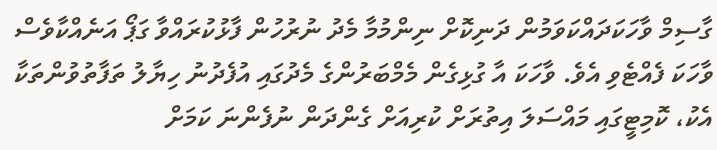ގާސިމް ވާހަކަދައްކަވަމުން ދަނިކޮށް ނިންމުމާ މެދު ނުރުހުން ފާޅުކުރައްވާ ގަޕޯ އަނެއްކާވެސް ވާހަކަ ފެއްޓެވި އެވެ. ވާހަކަ އާ ގުޅިގެން މެމްބަރުންގެ މެދުގައި އުފެދުނު ހިޔާލު ތަފާތުވުންތަކާ އެކު، ކޮމިޓީގައި މައްސަލަ އިތުރަށް ކުރިއަށް ގެންދަން ނުފެންނަ ކަމަށް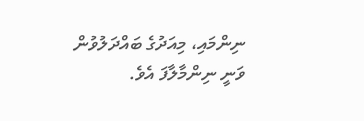ނިންމައި، މިއަދުގެ ބައްދަލުވުން ވަނީ ނިންމާލާފަ އެވެ.